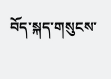བོད་སྐད་གསུངས་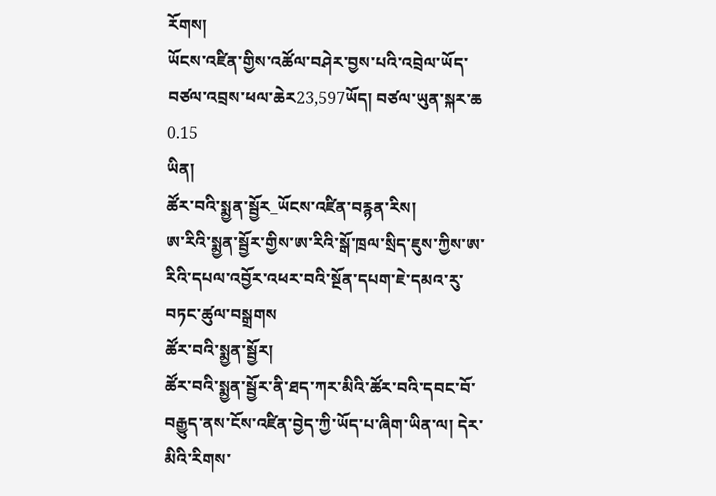རོགས།
ཡོངས་འཛིན་གྱིས་འཚོལ་བཤེར་བྱས་པའི་འབྲེལ་ཡོད་བཙལ་འབྲས་ཕལ་ཆེར23,597ཡོད། བཙལ་ཡུན་སྐར་ཆ 0.15
ཡིན།
ཚོར་བའི་སྨྱན་སྦྱོར_ཡོངས་འཛིན་བརྙན་རིས།
ཨ་རིའི་སྨྱན་སྦྱོར་གྱིས་ཨ་རིའི་སྒོ་ཁྲལ་སྲིད་ཇུས་ཀྱིས་ཨ་རིའི་དཔལ་འབྱོར་འཕར་བའི་སྔོན་དཔག་ཇེ་དམའ་རུ་བཏང་ཚུལ་བསྒྲགས
ཚོར་བའི་སྨྱན་སྦྱོར།
ཚོར་བའི་སྨྱན་སྦྱོར་ནི་ཐད་ཀར་མིའི་ཚོར་བའི་དབང་བོ་བརྒྱུད་ནས་ངོས་འཛིན་བྱེད་ཀྱི་ཡོད་པ་ཞིག་ཡིན་ལ། དེར་མིའི་རིགས་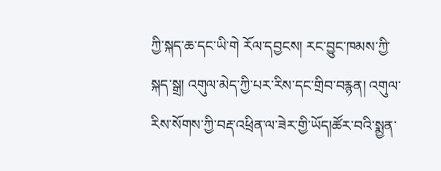ཀྱི་སྐད་ཆ་དང་ཡི་གེ རོལ་དབྱངས། རང་བྱུང་ཁམས་ཀྱི་སྐད་སྒྲ། འགུལ་མེད་ཀྱི་པར་རིས་དང་གྲིབ་བརྙན། འགུལ་རིས་སོགས་ཀྱི་བརྡ་འཕྲིན་ལ་ཟེར་གྱི་ཡོད།ཚོར་བའི་སྨྱན་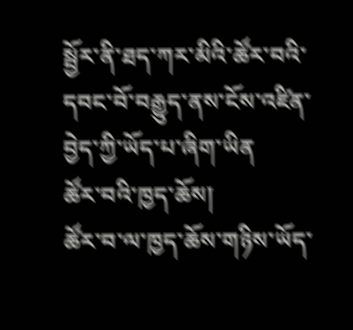སྦྱོར་ནི་ཐད་ཀར་མིའི་ཚོར་བའི་དབང་བོ་བརྒྱུད་ནས་ངོས་འཛིན་བྱེད་ཀྱི་ཡོད་པ་ཞིག་ཡིན
ཚོར་བའི་ཁྱད་ཆོས།
ཚོར་བ་ལ་ཁྱད་ཆོས་གཉིས་ཡོད་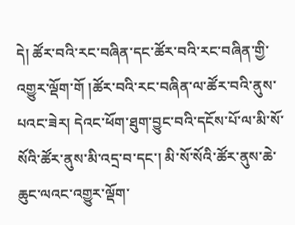དེ། ཚོར་བའི་རང་བཞིན་དང་ཚོར་བའི་རང་བཞིན་གྱི་འགྱུར་ལྡོག་གོ །ཚོར་བའི་རང་བཞིན་ལ་ཚོར་བའི་ནུས་པའང་ཟེར། དེའང་ཕོག་ཐུག་བྱུང་བའི་དངོས་པོ་ལ་མི་སོ་སོའི་ཚོར་ནུས་མི་འདྲ་བ་དང་། མི་སོ་སོའི་ཚོར་ནུས་ཆེ་ཆུང་ལའང་འགྱུར་ལྡོག་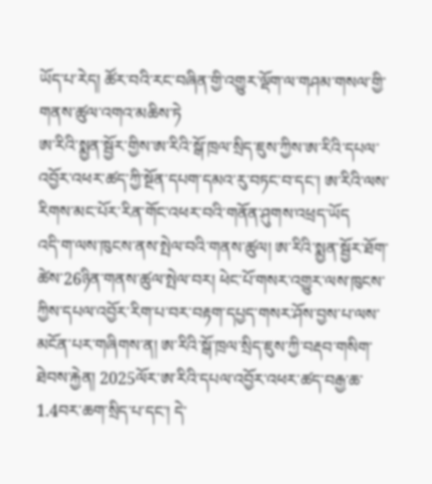ཡོད་པ་རེད། ཚོར་བའི་རང་བཞིན་གྱི་འགྱུར་ལྡོག་ལ་གཤམ་གསལ་གྱི་གནས་ཚུལ་འགའ་མཆིས་ཏེ
ཨ་རིའི་སྨྱན་སྦྱོར་གྱིས་ཨ་རིའི་སྒོ་ཁྲལ་སྲིད་ཇུས་ཀྱིས་ཨ་རིའི་དཔལ་འབྱོར་འཕར་ཚད་ཀྱི་སྔོན་དཔག་དམའ་རུ་བཏང་བ་དང་། ཨ་རིའི་ལས་རིགས་མང་པོར་རིན་གོང་འཕར་བའི་གནོན་ཤུགས་འཕྲད་ཡོད
འདི་ག་ལས་ཁུངས་ནས་སྤེལ་བའི་གནས་ཚུལ། ཨ་རིའི་སྨྱན་སྦྱོར་ཐོག་ཚེས་26ཉིན་གནས་ཚུལ་སྤེལ་བར། ཕེང་པོ་གསར་འགྱུར་ལས་ཁུངས་ཀྱིས་དཔལ་འབྱོར་རིག་པ་བར་བརྟག་དཔྱད་གསར་ཤོས་བྱས་པ་ལས་མངོན་པར་གཞིགས་ན། ཨ་རིའི་སྒོ་ཁྲལ་སྲིད་ཇུས་ཀྱི་བརྡབ་གསིག་ཐེབས་རྐྱེན། 2025ལོར་ཨ་རིའི་དཔལ་འབྱོར་འཕར་ཚད་བརྒྱ་ཆ་1.4བར་ཆག་སྲིད་པ་དང་། དེ་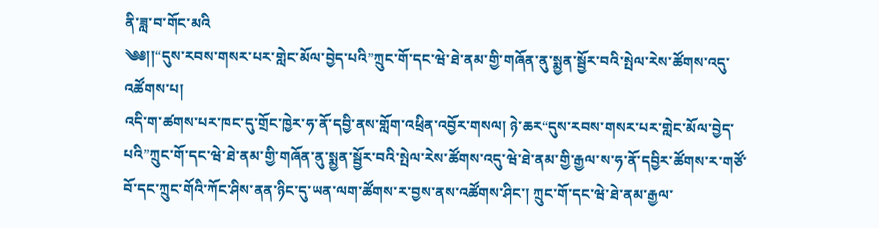ནི་ཟླ་བ་གོང་མའི
༄༅།།“དུས་རབས་གསར་པར་གླེང་མོལ་བྱེད་པའི”ཀྲུང་གོ་དང་ཝེ་ཐེ་ནམ་གྱི་གཞོན་ནུ་སྨྱན་སྦྱོར་བའི་སྤེལ་རེས་ཚོགས་འདུ་འཚོགས་པ།
འདི་ག་ཚགས་པར་ཁང་དུ་གྲོང་ཁྱེར་ཧ་ནོ་དབྱི་ནས་གློག་འཕྲིན་འབྱོར་གསལ། ཉེ་ཆར“དུས་རབས་གསར་པར་གླེང་མོལ་བྱེད་པའི”ཀྲུང་གོ་དང་ཝེ་ཐེ་ནམ་གྱི་གཞོན་ནུ་སྨྱན་སྦྱོར་བའི་སྤེལ་རེས་ཚོགས་འདུ་ཝེ་ཐེ་ནམ་གྱི་རྒྱལ་ས་ཧ་ནོ་དབྱིར་ཚོགས་ར་གཙོ་བོ་དང་ཀྲུང་གོའི་ཀོང་ཤིས་ནན་ཉིང་དུ་ཡན་ལག་ཚོགས་ར་བྱས་ནས་འཚོགས་ཤིང་། ཀྲུང་གོ་དང་ཝེ་ཐེ་ནམ་རྒྱལ་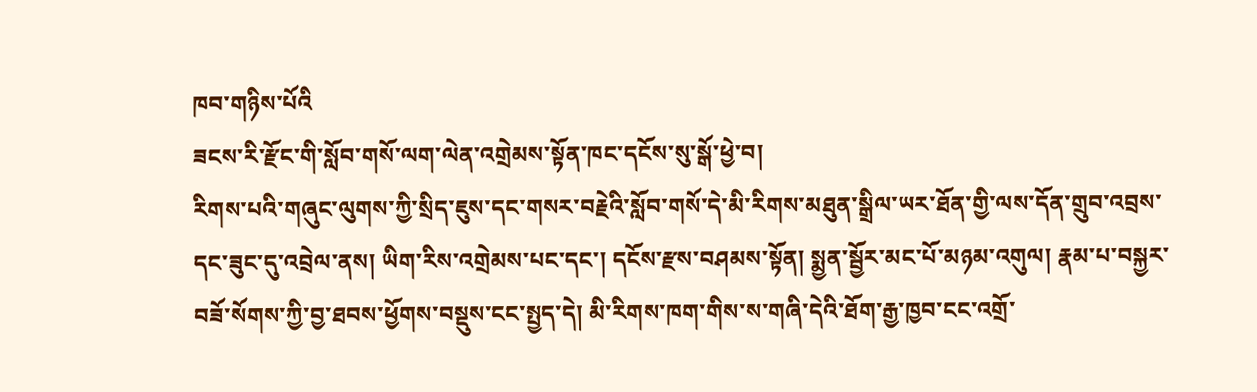ཁབ་གཉིས་པོའི
ཟངས་རི་རྫོང་གི་སློབ་གསོ་ལག་ལེན་འགྲེམས་སྟོན་ཁང་དངོས་སུ་སྒོ་ཕྱེ་བ།
རིགས་པའི་གཞུང་ལུགས་ཀྱི་སྲིད་ཇུས་དང་གསར་བརྗེའི་སློབ་གསོ་དེ་མི་རིགས་མཐུན་སྒྲིལ་ཡར་ཐོན་གྱི་ལས་དོན་གྲུབ་འབྲས་དང་ཟུང་དུ་འབྲེལ་ནས། ཡིག་རིས་འགྲེམས་པང་དང་། དངོས་རྫས་བཤམས་སྟོན། སྨྱན་སྦྱོར་མང་པོ་མཉམ་འགུལ། རྣམ་པ་བསྐྱར་བཟོ་སོགས་ཀྱི་བྱ་ཐབས་ཕྱོགས་བསྡུས་ངང་སྤྱད་དེ། མི་རིགས་ཁག་གིས་ས་གཞི་དེའི་ཐོག་རྒྱ་ཁྱབ་ངང་འགྲོ་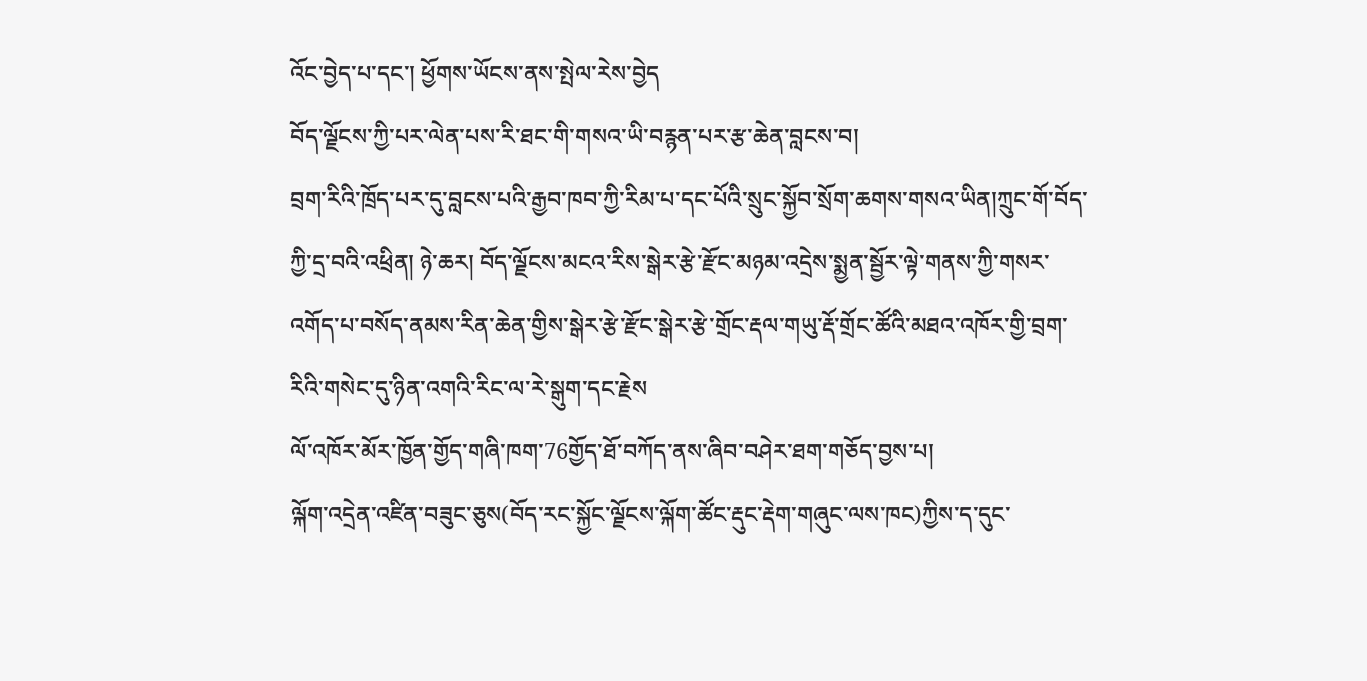འོང་བྱེད་པ་དང་། ཕྱོགས་ཡོངས་ནས་སྤེལ་རེས་བྱེད
བོད་ལྗོངས་ཀྱི་པར་ལེན་པས་རི་ཐང་གི་གསའ་ཡི་བརྙན་པར་རྩ་ཆེན་བླངས་བ།
བྲག་རིའི་ཁྲོད་པར་དུ་བླངས་པའི་རྒྱབ་ཁབ་ཀྱི་རིམ་པ་དང་པོའི་སྲུང་སྐྱོབ་སྲོག་ཆགས་གསའ་ཡིན།ཀྲུང་གོ་བོད་ཀྱི་དྲ་བའི་འཕྲིན། ཉེ་ཆར། བོད་ལྗོངས་མངའ་རིས་སྒེར་རྩེ་རྫོང་མཉམ་འདྲེས་སྨྱན་སྦྱོར་ལྟེ་གནས་ཀྱི་གསར་འགོད་པ་བསོད་ནམས་རིན་ཆེན་གྱིས་སྒེར་རྩེ་རྫོང་སྒེར་རྩེ་གྲོང་རྡལ་གཡུ་རྡོ་གྲོང་ཚོའི་མཐའ་འཁོར་གྱི་བྲག་རིའི་གསེང་དུ་ཉིན་འགའི་རིང་ལ་རེ་སྒུག་དང་རྗེས
ལོ་འཁོར་མོར་ཁྱོན་གྱོད་གཞི་ཁག་76གྱོད་ཐོ་བཀོད་ནས་ཞིབ་བཤེར་ཐག་གཅོད་བྱས་པ།
ལྐོག་འདྲེན་འཛིན་བཟུང་ཅུས(བོད་རང་སྐྱོང་ལྗོངས་ལྐོག་ཚོང་རྡུང་རྡེག་གཞུང་ལས་ཁང)ཀྱིས་ད་དུང་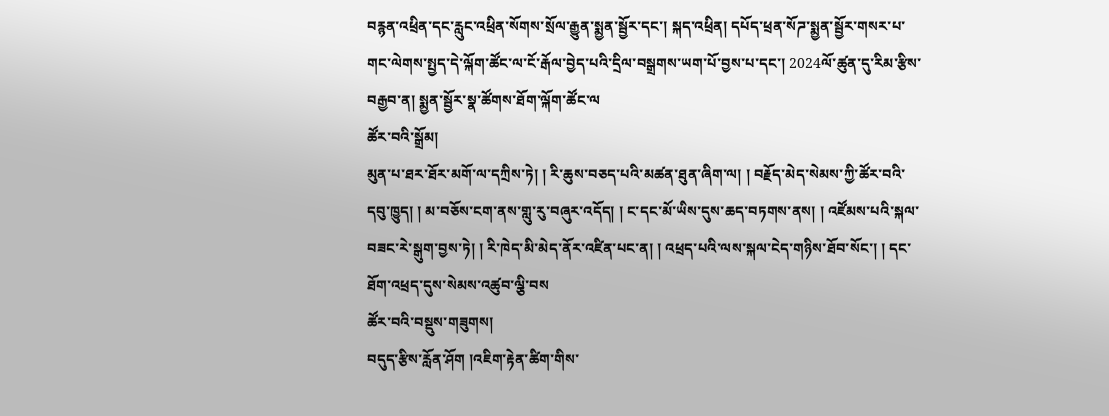བརྙན་འཕྲིན་དང་རླུང་འཕྲིན་སོགས་སྲོལ་རྒྱུན་སྨྱན་སྦྱོར་དང་། སྐད་འཕྲིན། དཔོད་ཕྲན་སོཌ་སྨྱན་སྦྱོར་གསར་པ་གང་ལེགས་སྤྱད་དེ་ལྐོག་ཚོང་ལ་ངོ་རྒོལ་བྱེད་པའི་དྲིལ་བསྒྲགས་ཡག་པོ་བྱས་པ་དང་། 2024ལོ་ཚུན་དུ་རིམ་རྩིས་བརྒྱབ་ན། སྨྱན་སྦྱོར་སྣ་ཚོགས་ཐོག་ལྐོག་ཚོང་ལ
ཚོར་བའི་སྒྲོམ།
མུན་པ་ཐར་ཐོར་མགོ་ལ་དཀྲིས་ཏེ། ། རི་ཆུས་བཅད་པའི་མཚན་ཐུན་ཞིག་ལ། ། བརྗོད་མེད་སེམས་ཀྱི་ཚོར་བའི་དབུ་ཁྱུད། ། མ་བཅོས་ངག་ནས་གླུ་རུ་བཞུར་འདོད། ། ང་དང་མོ་ཡིས་དུས་ཆད་བཏགས་ནས། ། འཛོམས་པའི་སྐལ་བཟང་རེ་སྒུག་བྱས་ཏེ། ། རི་ཁེད་མི་མེད་ནོར་འཛིན་པང་ན། ། འཕྲད་པའི་ལས་སྐལ་ངེད་གཉིས་ཐོབ་སོང་། ། དང་ཐོག་འཕྲད་དུས་སེམས་འཚུབ་ལྕི་བས
ཚོར་བའི་བསྡུས་གཟུགས།
བདུད་རྩིས་རློན་ཤོག །འཇིག་རྟེན་ཚིག་གིས་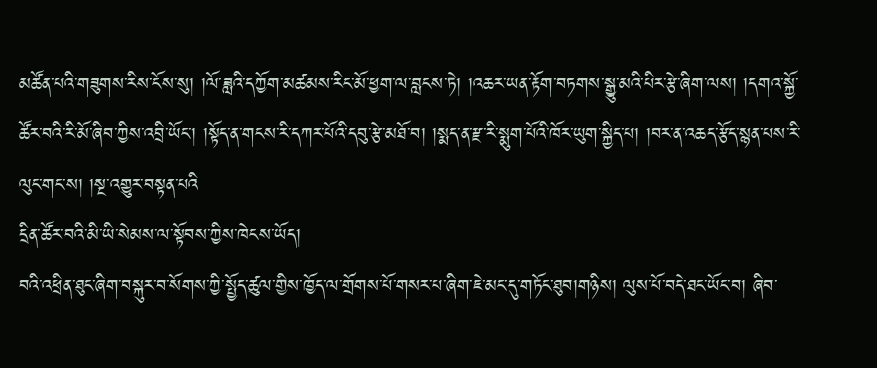མཚོན་པའི་གཟུགས་རིས་ངོས་སུ། །ལོ་ཟླའི་དཀྱོག་མཚམས་རིང་མོ་ཕྱག་ལ་བླངས་ཏེ། །འཆར་ཡན་རྟོག་བཏགས་སྒྱུ་མའི་པིར་རྩེ་ཞིག་ལས། །དགའ་སྐྱོ་ཚོར་བའི་རི་མོ་ཞིབ་ཀྱིས་འབྲི་ཡོང་། །སྟོད་ན་གངས་རི་དཀར་པོའི་དབུ་རྩེ་མཐོ་བ། །སྨད་ན་རྫ་རི་སྨུག་པོའི་ཁོར་ཡུག་སྐྱིད་པ། །བར་ན་འཆད་རྩོད་སྙན་པས་རི་ལུང་གང་ས། །སྔ་འགྱུར་བསྟན་པའི
དྲིན་ཚོར་བའི་མི་ཡི་སེམས་ལ་སྟོབས་ཀྱིས་ཁེངས་ཡོད།
བའི་འཕྲིན་ཐུང་ཞིག་བསྐུར་བ་སོགས་ཀྱི་སྤྱོད་ཚུལ་གྱིས་ཁྱོད་ལ་གྲོགས་པོ་གསར་པ་ཞིག་ཇེ་མང་དུ་གཏོང་ཐུབ།གཉིས། ལུས་པོ་བདེ་ཐང་ཡོང་བ། ཞིབ་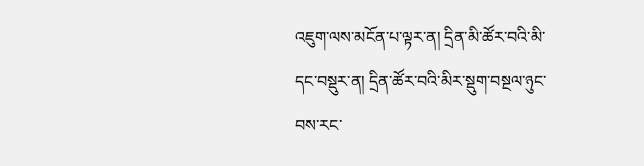འཇུག་ལས་མངོན་པ་ལྟར་ན། དྲིན་མི་ཚོར་བའི་མི་དང་བསྡུར་ན། དྲིན་ཚོར་བའི་མིར་སྡུག་བསྔལ་ཉུང་བས་རང་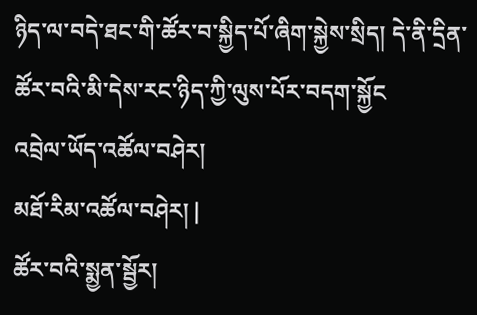ཉིད་ལ་བདེ་ཐང་གི་ཚོར་བ་སྐྱིད་པོ་ཞིག་སྐྱེས་སྲིད། དེ་ནི་དྲིན་ཚོར་བའི་མི་དེས་རང་ཉིད་ཀྱི་ལུས་པོར་བདག་སྐྱོང
འབྲེལ་ཡོད་འཚོལ་བཤེར།
མཐོ་རིམ་འཚོལ་བཤེར། |
ཚོར་བའི་སྨྱན་སྦྱོར།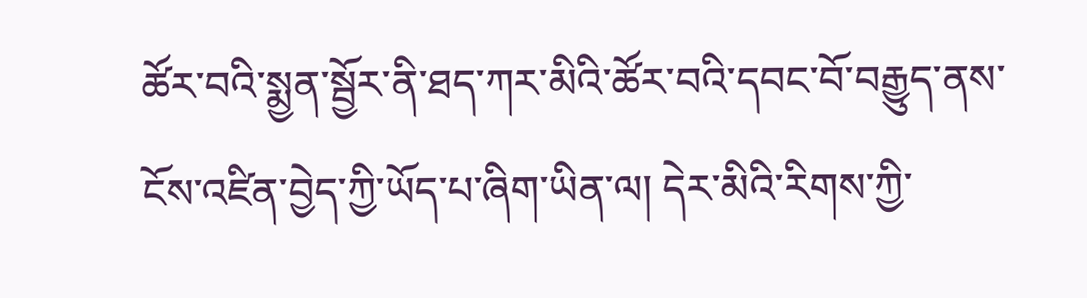ཚོར་བའི་སྨྱན་སྦྱོར་ནི་ཐད་ཀར་མིའི་ཚོར་བའི་དབང་བོ་བརྒྱུད་ནས་ངོས་འཛིན་བྱེད་ཀྱི་ཡོད་པ་ཞིག་ཡིན་ལ། དེར་མིའི་རིགས་ཀྱི་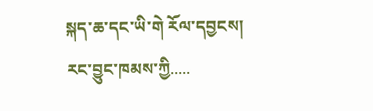སྐད་ཆ་དང་ཡི་གེ རོལ་དབྱངས། རང་བྱུང་ཁམས་ཀྱི.....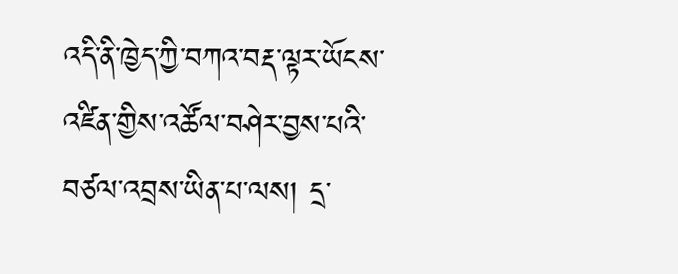འདི་ནི་ཁྱེད་ཀྱི་བཀའ་བརྡ་ལྟར་ཡོངས་འཛིན་གྱིས་འཚོལ་བཤེར་བྱས་པའི་བཙལ་འབྲས་ཡིན་པ་ལས། དྲ་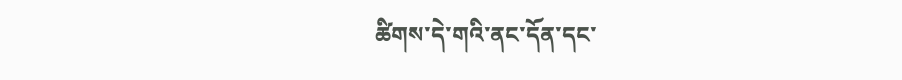ཚིགས་དེ་གའི་ནང་དོན་དང་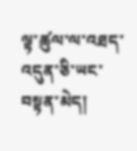ལྟ་ཚུལ་ལ་འཐད་འདུན་ཅི་ཡང་བསྟན་མེད།